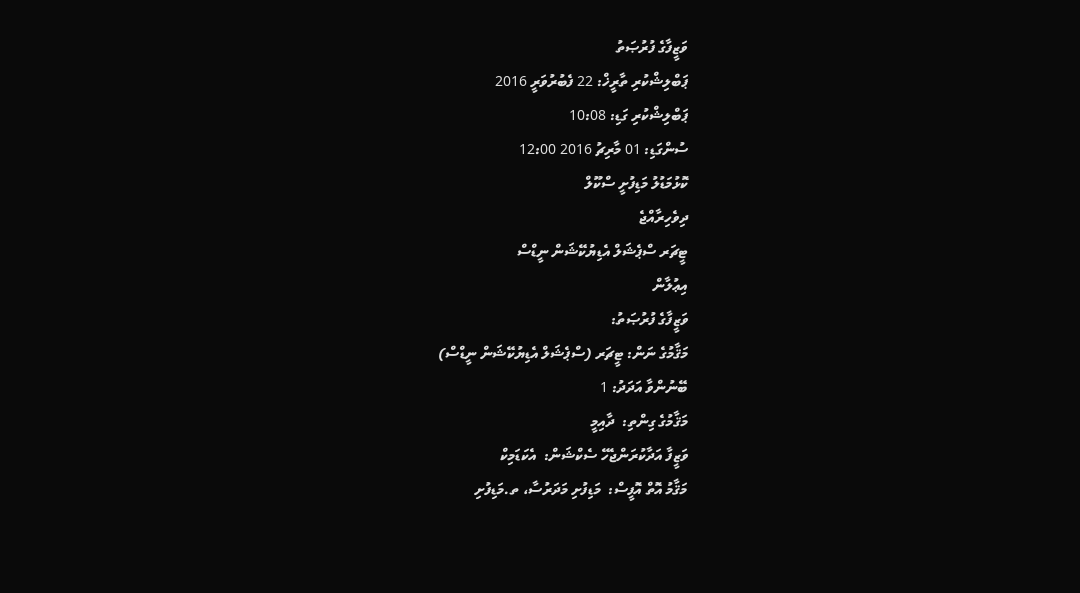ވަޒީފާގެ ފުރުޞަތު
ޕަބްލިޝްކުރި ތާރީޚް: 22 ފެބުރުވަރީ 2016
ޕަބްލިޝްކުރި ގަޑި: 10:08
ސުންގަޑި: 01 މާރިޗު 2016 12:00
ކޮޅުމަޑުލު މަޑިފުށީ ސްކޫލް
ދިވެހިރާއްޖެ
ޓީޗަރ ސްޕެޝަލް އެޑިޔުކޭޝަން ނީޑްސް
އިޢުލާން
ވަޒީފާގެ ފުރުޞަތު:
މަޤާމުގެ ނަން: ޓީޗަރ (ސްޕެޝަލް އެޑިޔުކޭޝަން ނީޑްސް)
ބޭނުންވާ އަދަދު: 1
މަޤާމުގެ ގިންތި:  ދާއިމީ
ވަޒީފާ އަދާކުރަންޖެހޭ ސެކްޝަން:  އެކަޑަމިކް
މަޤާމު އޮތް އޮފީސް:  މަޑިފުށި މަދަރުސާ، ތ.މަޑިފުށި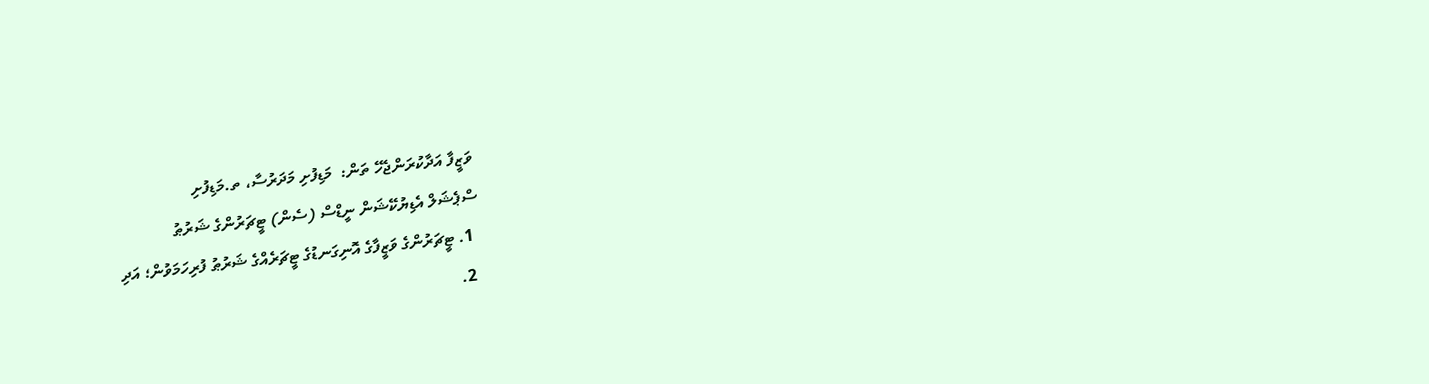ވަޒީފާ އަދާކުރަންޖެހޭ ތަން:  މަޑިފުށި މަދަރުސާ، ތ.މަޑިފުށި
ސްޕެޝަލް އެޑިޔުކޭޝަން ނީޑްސް (ސެން) ޓީޗަރުންގެ ޝަރުޠު
  1. ޓީޗަރުންގެ ވަޒީފާގެ އޮނިގަނޑުގެ ޓީޗަރެއްގެ ޝަރުޠު ފުރިހަމަވުން؛ އަދި
  2.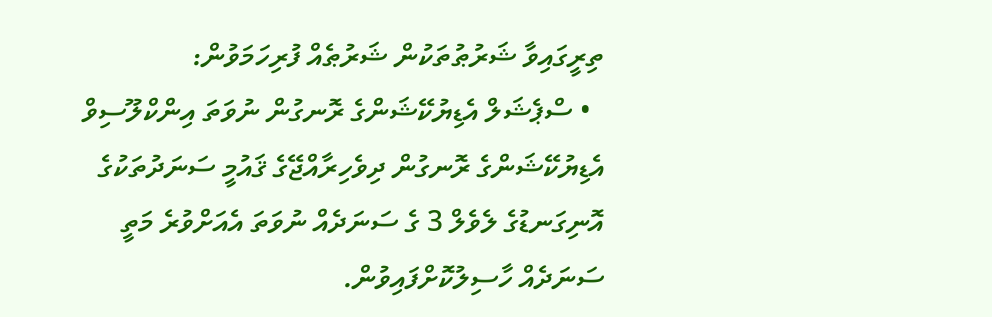ތިރީގައިވާ ޝަރުޠުތަކުން ޝަރުޠެއް ފުރިހަމަވުން:
  • ސްޕެޝަލް އެޑިޔުކޭޝަންގެ ރޮނގުން ނުވަތަ އިންކްލޫސިވް އެޑިޔުކޭޝަންގެ ރޮނގުން ދިވެހިރާއްޖޭގެ ޤައުމީ ސަނަދުތަކުގެ އޮނިގަނޑުގެ ލެވެލް 3 ގެ ސަނަދެއް ނުވަތަ އެއަށްވުރެ މަތީ ސަނަދެއް ހާސިލުކޮށްފައިވުން.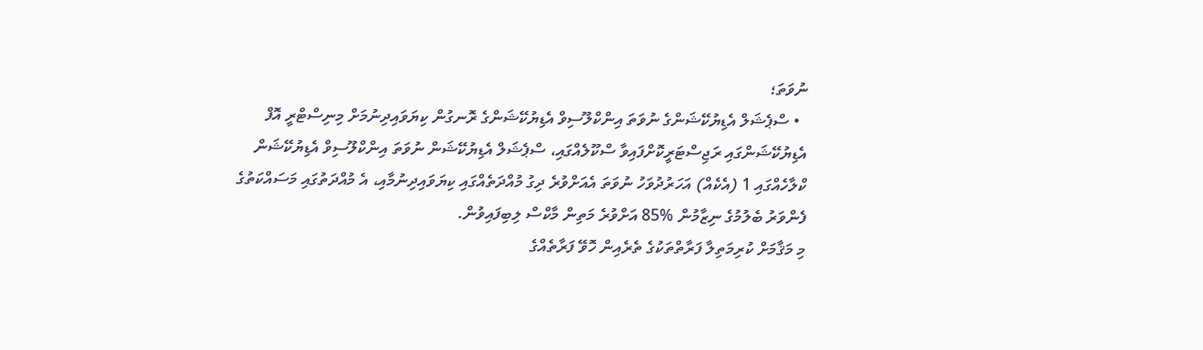ނުވަތަ؛
  • ސްޕެޝަލް އެޑިޔުކޭޝަންގެ ނުވަތަ އިންކްލޫސިވް އެޑިޔުކޭޝަންގެ ރޮނގުން ކިޔަވައިދިނުމަށް މިނިސްޓްރީ އޮފް އެޑިޔުކޭޝަންގައި ރަޖިސްޓަރީކޮށްފައިވާ ސްކޫލެއްގައި، ސްޕެޝަލް އެޑިޔުކޭޝަން ނުވަތަ އިންކްލޫސިވް އެޑިޔުކޭޝަން ކްލާހެއްގައި 1 (އެކެއް) އަހަރުދުވަހު ނުވަތަ އެއަށްވުރެ ދިގު މުއްދަތެއްގައި ކިޔަވައިދިނުމާއި، އެ މުއްދަތުގައި މަސައްކަތުގެ ފެންވަރު ބެލުމުގެ ނިޒާމުން %85 އަށްވުރެ މަތިން މާކްސް ލިބިފައިވުން.
މި މަޤާމަށް ކުރިމަތިލާ ފަރާތްތަކުގެ ތެރެއިން ހޮވޭ ފަރާތެއްގެ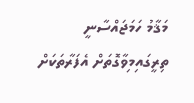މަޤާމު ހަމަޖައްސާނީ ތިރީގައިމިވާގޮތަށް އެފަރާތަކަށް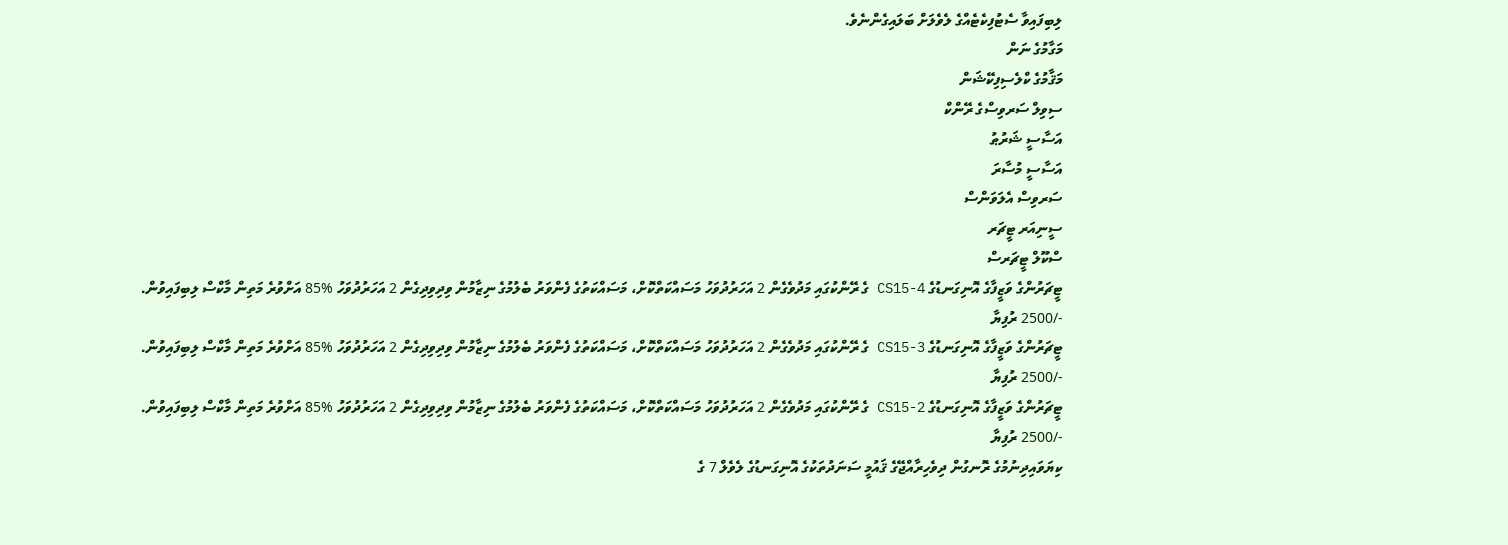ލިބިފައިވާ ސެޓުފިކެޓެއްގެ ލެވެލަށް ބަލައިގެންނެވެ.
މަގާމުގެ ނަން
މަޤާމުގެ ކްލެސިފިކޭޝަން
ސިވިލް ސަރވިސްގެ ރޭންކް
އަސާސީ ޝަރުޠު
އަސާސީ މުސާރަ
ސަރވިސް އެލަވަންސް
ސީނިއަރ ޓީޗަރ
ސްކޫލް ޓީޗަރސް
ޓީޗަރުންގެ ވަޒީފާގެ އޮނިގަނޑުގެ CS15-4 ގެ ރޭންކުގައި މަދުވެގެން 2 އަހަރުދުވަހު މަސައްކަތްކޮށް، މަސައްކަތުގެ ފެންވަރު ބެލުމުގެ ނިޒާމުން ވިދިވިދިގެން 2 އަހަރުދުވަހު %85 އަށްވުރެ މަތިން މާކްސް ލިބިފައިވުން.
-/2500 ރުފިޔާ
ޓީޗަރުންގެ ވަޒީފާގެ އޮނިގަނޑުގެ CS15-3 ގެ ރޭންކުގައި މަދުވެގެން 2 އަހަރުދުވަހު މަސައްކަތްކޮށް، މަސައްކަތުގެ ފެންވަރު ބެލުމުގެ ނިޒާމުން ވިދިވިދިގެން 2 އަހަރުދުވަހު %85 އަށްވުރެ މަތިން މާކްސް ލިބިފައިވުން.
-/2500 ރުފިޔާ
ޓީޗަރުންގެ ވަޒީފާގެ އޮނިގަނޑުގެ CS15-2 ގެ ރޭންކުގައި މަދުވެގެން 2 އަހަރުދުވަހު މަސައްކަތްކޮށް، މަސައްކަތުގެ ފެންވަރު ބެލުމުގެ ނިޒާމުން ވިދިވިދިގެން 2 އަހަރުދުވަހު %85 އަށްވުރެ މަތިން މާކްސް ލިބިފައިވުން.
-/2500 ރުފިޔާ
ކިޔަވައިދިނުމުގެ ރޮނގުން ދިވެހިރާއްޖޭގެ ޤައުމީ ސަނަދުތަކުގެ އޮނިގަނޑުގެ ލެވެލް 7 ގެ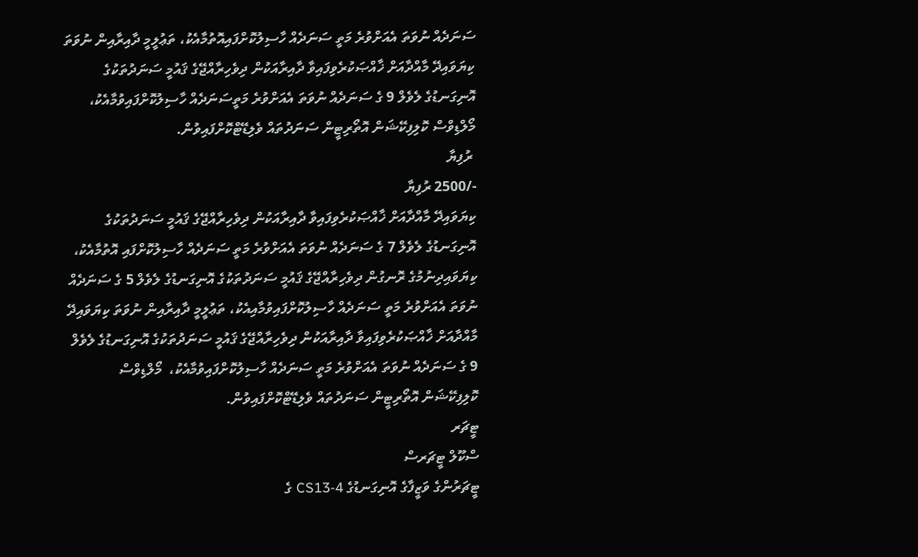ސަނަދެއް ނުވަތަ އެއަށްވުރެ މަތީ ސަނަދެއް ހާސިލުކޮށްފައިއޮތުމާއެކު، ތަޢުލީމީ ދާއިރާއިން ނުވަތަ ކިޔަވައިދޭ މާއްދާއަށް ޚާއްޞަކުރެވިފައިވާ ދާއިރާއަކުން ދިވެހިރާއްޖޭގެ ޤައުމީ ސަނަދުތަކުގެ އޮނިގަނޑުގެ ލެވެލް 9 ގެ ސަނަދެއް ނުވަތަ އެއަށްވުރެ މަތީސަނަދެއް ހާސިލުކޮށްފައިވުމާއެކު،  މޯލްޑިވްސް ކޮލިފިކޭޝަން އޮތޯރިޓީން ސަނަދުތައް ވެލިޑޭޓްކޮށްފައިވުން.
 ރުފިޔާ
-/2500 ރުފިޔާ
ކިޔަވައިދޭ މާއްދާއަށް ޚާއްޞަކުރެވިފައިވާ ދާއިރާއަކުން ދިވެހިރާއްޖޭގެ ޤައުމީ ސަނަދުތަކުގެ އޮނިގަނޑުގެ ލެވެލް 7 ގެ ސަނަދެއް ނުވަތަ އެއަށްވުރެ މަތީ ސަނަދެއް ހާސިލުކޮށްފައި އޮތުމާއެކު، ކިޔަވައިދިނުމުގެ ރޮނގުން ދިވެހިރާއްޖޭގެ ޤައުމީ ސަނަދުތަކުގެ އޮނިގަނޑުގެ ލެވެލް 5 ގެ ސަނަދެއް ނުވަތަ އެއަށްވުރެ މަތީ ސަނަދެއް ހާސިލުކޮށްފައިވުމާއިއެކު، ތަޢުލީމީ ދާއިރާއިން ނުވަތަ ކިޔަވައިދޭ މާއްދާއަށް ޚާއްޞަކުރެވިފައިވާ ދާއިރާއަކުން ދިވެހިރާއްޖޭގެ ޤައުމީ ސަނަދުތަކުގެ އޮނިގަނޑުގެ ލެވެލް 9 ގެ ސަނަދެއް ނުވަތަ އެއަށްވުރެ މަތީ ސަނަދެއް ހާސިލުކޮށްފައިވުމާއެކު،  މޯލްޑިވްސް ކޮލިފިކޭޝަން އޮތޯރިޓީން ސަނަދުތައް ވެލިޑޭޓްކޮށްފައިވުން.
ޓީޗަރ
ސްކޫލް ޓީޗަރސް
ޓީޗަރުންގެ ވަޒީފާގެ އޮނިގަނޑުގެ 4-CS13 ގެ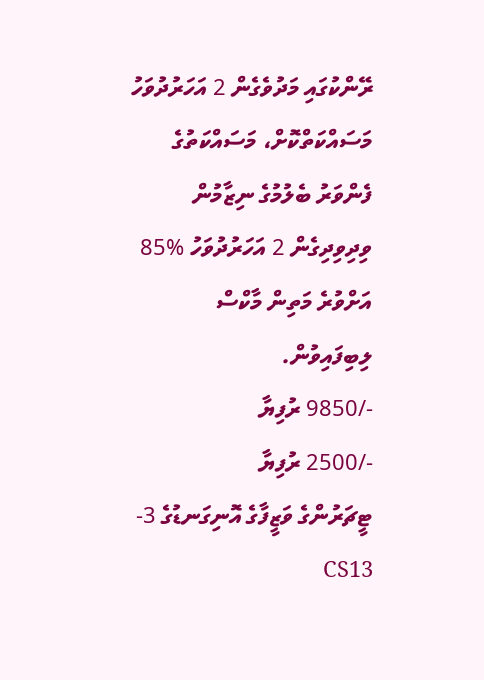ރޭންކުގައި މަދުވެގެން 2 އަހަރުދުވަހު މަސައްކަތްކޮށް، މަސައްކަތުގެ ފެންވަރު ބެލުމުގެ ނިޒާމުން ވިދިވިދިގެން 2 އަހަރުދުވަހު %85 އަށްވުރެ މަތިން މާކްސް ލިބިފައިވުން.
-/9850 ރުފިޔާ
-/2500 ރުފިޔާ
ޓީޗަރުންގެ ވަޒީފާގެ އޮނިގަނޑުގެ 3-CS13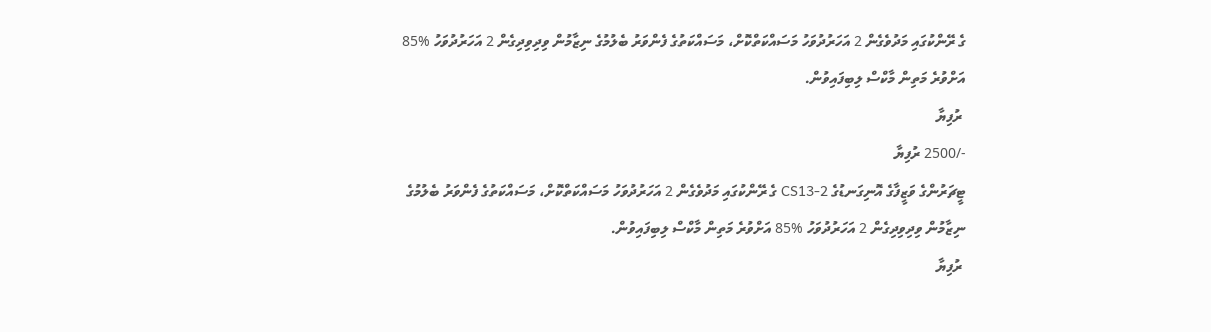ގެ ރޭންކުގައި މަދުވެގެން 2 އަހަރުދުވަހު މަސައްކަތްކޮށް، މަސައްކަތުގެ ފެންވަރު ބެލުމުގެ ނިޒާމުން ވިދިވިދިގެން 2 އަހަރުދުވަހު %85 އަށްވުރެ މަތިން މާކްސް ލިބިފައިވުން.
 ރުފިޔާ
-/2500 ރުފިޔާ
ޓީޗަރުންގެ ވަޒީފާގެ އޮނިގަނޑުގެ 2-CS13 ގެ ރޭންކުގައި މަދުވެގެން 2 އަހަރުދުވަހު މަސައްކަތްކޮށް، މަސައްކަތުގެ ފެންވަރު ބެލުމުގެ ނިޒާމުން ވިދިވިދިގެން 2 އަހަރުދުވަހު %85 އަށްވުރެ މަތިން މާކްސް ލިބިފައިވުން.
 ރުފިޔާ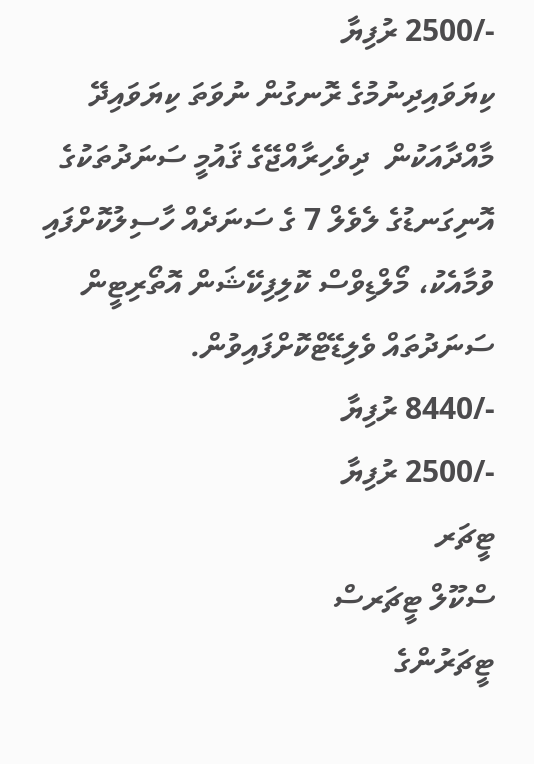-/2500 ރުފިޔާ
ކިޔަވައިދިނުމުގެ ރޮނގުން ނުވަތަ ކިޔަވައިދޭ މާއްދާއަކުން  ދިވެހިރާއްޖޭގެ ޤައުމީ ސަނަދުތަކުގެ އޮނިގަނޑުގެ ލެވެލް 7 ގެ ސަނަދެއް ހާސިލުކޮށްފައި ވުމާއެކު، މޯލްޑިވްސް ކޮލިފިކޭޝަން އޮތޯރިޓީން ސަނަދުތައް ވެލިޑޭޓްކޮށްފައިވުން.
-/8440 ރުފިޔާ
-/2500 ރުފިޔާ
ޓީޗަރ
ސްކޫލް ޓީޗަރސް
ޓީޗަރުންގެ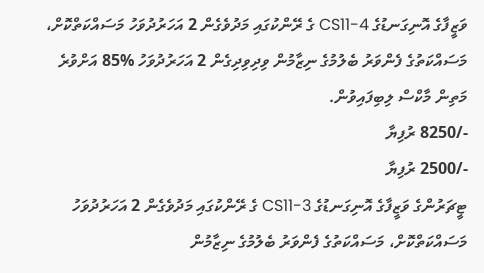ވަޒީފާގެ އޮނިގަނޑުގެ 4-CS11 ގެ ރޭންކުގައި މަދުވެގެން 2 އަހަރުދުވަހު މަސައްކަތްކޮށް، މަސައްކަތުގެ ފެންވަރު ބެލުމުގެ ނިޒާމުން ވިދިވިދިގެން 2 އަހަރުދުވަހު %85 އަށްވުރެ މަތިން މާކްސް ލިބިފައިވުން.
-/8250 ރުފިޔާ
-/2500 ރުފިޔާ
ޓީޗަރުންގެ ވަޒީފާގެ އޮނިގަނޑުގެ CS11-3 ގެ ރޭންކުގައި މަދުވެގެން 2 އަހަރުދުވަހު މަސައްކަތްކޮށް، މަސައްކަތުގެ ފެންވަރު ބެލުމުގެ ނިޒާމުން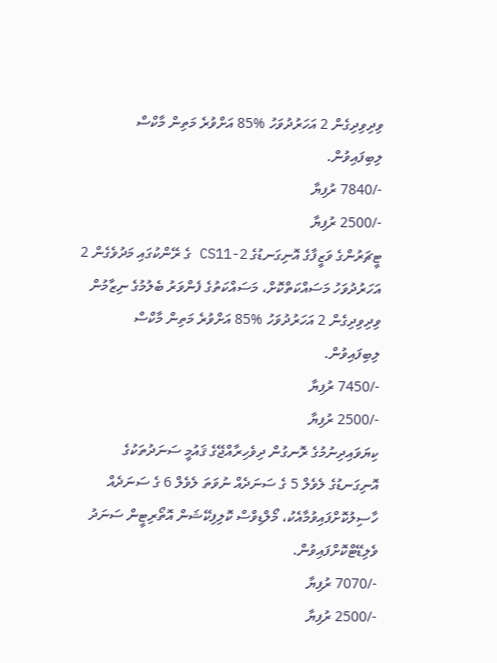ވިދިވިދިގެން 2 އަހަރުދުވަހު %85 އަށްވުރެ މަތިން މާކްސް ލިބިފައިވުން.
-/7840 ރުފިޔާ
-/2500 ރުފިޔާ
ޓީޗަރުންގެ ވަޒީފާގެ އޮނިގަނޑުގެ 2-CS11 ގެ ރޭންކުގައި މަދުވެގެން 2 އަހަރުދުވަހު މަސައްކަތްކޮށް، މަސައްކަތުގެ ފެންވަރު ބެލުމުގެ ނިޒާމުން ވިދިވިދިގެން 2 އަހަރުދުވަހު %85 އަށްވުރެ މަތިން މާކްސް ލިބިފައިވުން.
-/7450 ރުފިޔާ
-/2500 ރުފިޔާ
ކިޔަވައިދިނުމުގެ ރޮނގުން ދިވެހިރާއްޖޭގެ ޤައުމީ ސަނަދުތަކުގެ   އޮނިގަނޑުގެ ލެވެލް 5 ގެ ސަނަދެއް ނުވަތަ ލެވެލް 6 ގެ ސަނަދެއް ހާސިލުކޮށްފައިވުމާއެކު، މޯލްޑިވްސް ކޮލިފިކޭޝަން އޮތޯރިޓީން ސަނަދު ވެލިޑޭޓްކޮށްފައިވުން.
-/7070 ރުފިޔާ
-/2500 ރުފިޔާ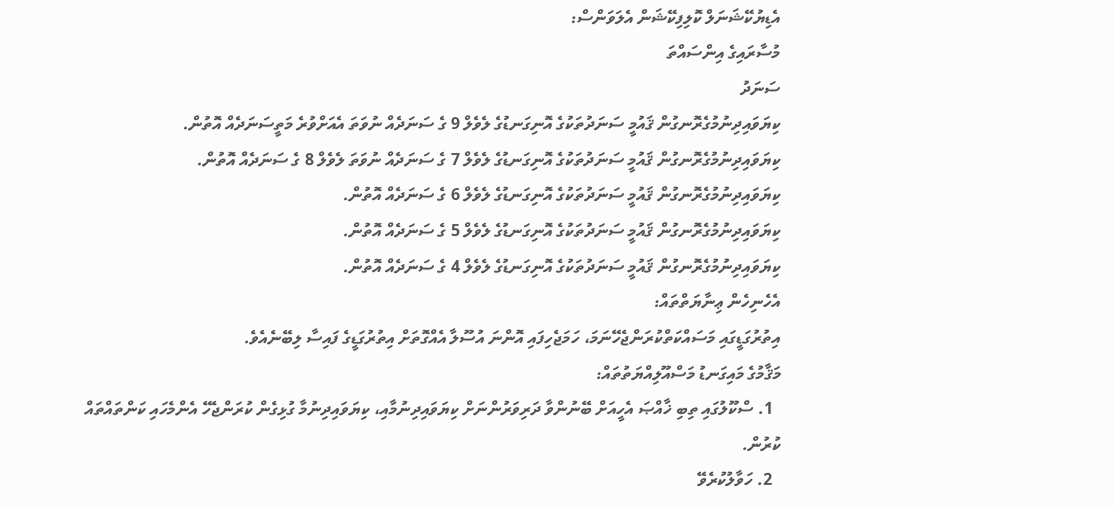އެޑިޔުކޭޝަނަލް ކޮލިފިކޭޝަން އެލަވަންސް:
މުސާރައިގެ އިންސައްތަ
ސަނަދު
ކިޔަވައިދިނުމުގެރޮނގުން ޤައުމީ ސަނަދުތަކުގެ އޮނިގަނޑުގެ ލެވެލް 9 ގެ ސަނަދެއް ނުވަތަ އެއަށްވުރެ މަތީސަނަދެއް އޮތުން.
ކިޔަވައިދިނުމުގެރޮނގުން ޤައުމީ ސަނަދުތަކުގެ އޮނިގަނޑުގެ ލެވެލް 7 ގެ ސަނަދެއް ނުވަތަ ލެވެލް 8 ގެ ސަނަދެއް އޮތުން.
ކިޔަވައިދިނުމުގެރޮނގުން ޤައުމީ ސަނަދުތަކުގެ އޮނިގަނޑުގެ ލެވެލް 6 ގެ ސަނަދެއް އޮތުން.
ކިޔަވައިދިނުމުގެރޮނގުން ޤައުމީ ސަނަދުތަކުގެ އޮނިގަނޑުގެ ލެވެލް 5 ގެ ސަނަދެއް އޮތުން.
ކިޔަވައިދިނުމުގެރޮނގުން ޤައުމީ ސަނަދުތަކުގެ އޮނިގަނޑުގެ ލެވެލް 4 ގެ ސަނަދެއް އޮތުން.
އެހެނިހެން ޢިނާޔަތްތައް:
އިތުރުގަޑީގައި މަސައްކަތްކުރަންޖެހޭނަމަ، ހަމަޖެހިފައި އޮންނަ އުސޫލާ އެއްގޮތަށް އިތުރުގަޑީގެ ފައިސާ ލިބޭނެއެވެ.
މަޤާމުގެ މައިގަނޑު މަސްއޫލިއްޔަތުތައް:
  1. ސްކޫލުގައި ތިބި ޚާއްޞަ އެހީއަށް ބޭނުންވާ ދަރިވަރުންނަށް ކިޔަވައިދިނުމާއި، ކިޔަވައިދިނުމާ ގުޅިގެން ކުރަންޖެހޭ އެންމެހައި ކަންތައްތައް ކުރުން.
  2. ހަވާލުކުރެވޭ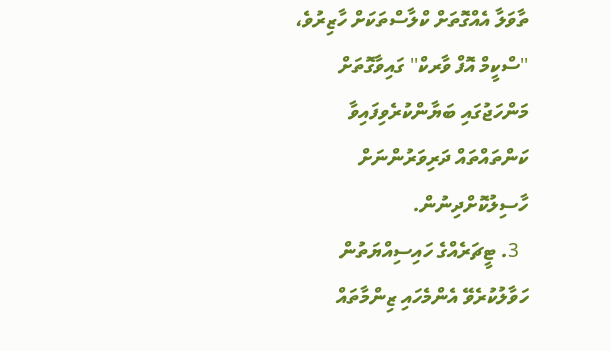ތާވަލާ އެއްގޮތަށް ކްލާސްތަކަށް ހާޒިރުވެ، ''ސްކީމް އޮފް ވާރކް'' ގައިވާގޮތަށް މަންހަޖުގައި ބަޔާންކުރެވިފައިވާ ކަންތައްތައް ދަރިވަރުންނަށް ހާސިލުކޮށްދިނުން.
  3. ޓީޗަރެއްގެ ހައިސިއްޔަތުން ހަވާލުކުރެވޭ އެންމެހައި ޒިންމާތައް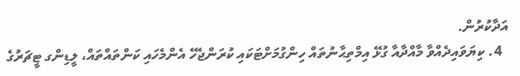އަދާކުރުން.
  4. ކިޔަވައިދެއްވާ މާއްދާއާ ގުޅޭ އިމްތިޙާނުތައް ހިންގުމަށްޓަކައި ކުރަންޖެހޭ އެންމެހައި ކަންތައްތައް، ލީޑިންގ ޓީޗަރުގެ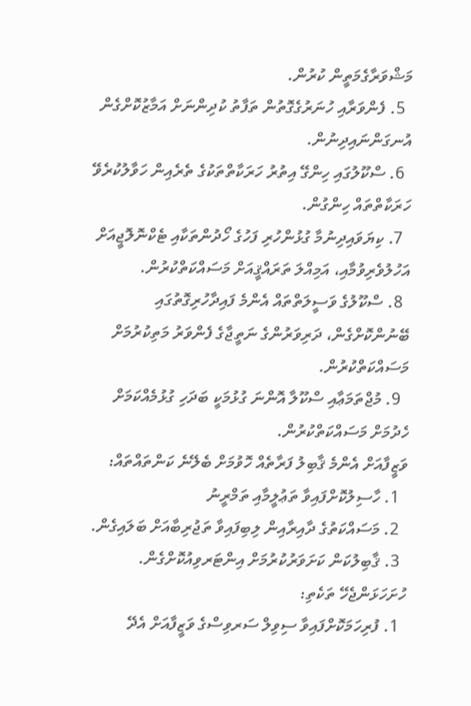މަޝްވަރާގެމަތީން ކުރުން.
  5. ފެންވަރާއި ހުނަރުގެގޮތުން ތަފާތު ކުދިންނަށް އަމާޒުކޮށްގެން އުނގަންނައިދިނުން.
  6. ސްކޫލުގައި ހިންގޭ އިތުރު ހަރަކާތްތަކުގެ ތެރެއިން ހަވާލުކުރެވޭ ހަރަކާތްތައް ހިންގުން.
  7. ކިޔަވައިދިނުމާ ގުޅުންހުރި ފަހުގެ ހޯދުންތަކާއި ޓެކްނޮލޮޖީއަށް އަހުލުވެރިވުމާއި، އަމިއްލަ ތަރައްޤީއަށް މަސައްކަތްކުރުން.
  8. ސްކޫލުގެ ވަސީލަތްތައް އެންމެ ފައިދާހުރިގޮތުގައި ބޭނުންކޮށްގެން، ދަރިވަރުންގެ ނަތީޖާގެ ފެންވަރު މަތިކުރުމަށް މަސައްކަތްކުރުން.
  9. މުޖްތަމަޢާއި ސްކޫލާ އޮންނަ ގުޅުމަކީ ބަދަހި ގުޅުމެއްކަމަށް ހެދުމަށް މަސައްކަތްކުރުން.
ވަޒީފާއަށް އެންމެ ޤާބިލު ފަރާތެއް ހޮވުމަށް ބެލޭނެ ކަންތައްތައް:
  1. ހާސިލުކޮށްފައިވާ ތަޢުލީމާއި ތަމްރީނު
  2. މަސައްކަތުގެ ދާއިރާއިން ލިބިފައިވާ ތަޖުރިބާއަށް ބަލައިގެން.
  3. ޤާބިލުކަން ކަށަވަރުކުރުމަށް އިންޓަރވިއުކޮށްގެން.
ހުށަހަޅަންޖެހޭ ތަކެތި:
  1. ފުރިހަމަކޮށްފައިވާ ސިވިލް ސަރވިސްގެ ވަޒީފާއަށް އެދޭ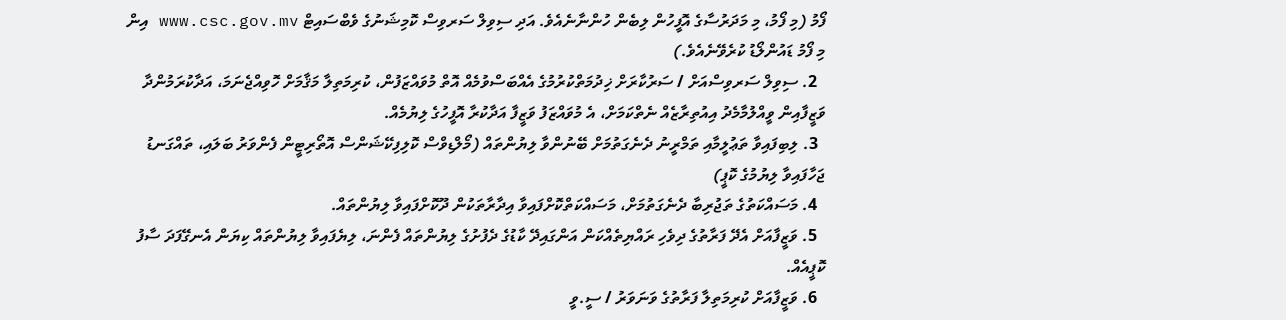ފޯމު (މި ފޯމު، މި މަދަރުސާގެ އޮފީހުން ލިބެން ހުންނާނެއެވެ. އަދި ސިވިލް ސަރވިސް ކޮމިޝަނުގެ ވެބްސައިޓް www.csc.gov.mv އިން މި ފޯމު ޑައުންލޯޑު ކުރެވޭނެއެވެ.)
  2. ސިވިލް ސަރވިސްއަށް / ސަރުކާރަށް ޚިދުމަތްކުރުމުގެ އެއްބަސްވުމެއް އޮތް މުވައްޒަފުން، ކުރިމަތިލާ މަޤާމަށް ހޮވިއްޖެނަމަ، އަދާކުރަމުންދާ ވަޒީފާއިން ވީއްލުމާމެދު އިއުތިރާޒެއް ނެތްކަމަށް، އެ މުވައްޒަފު ވަޒީފާ އަދާކުރާ އޮފީހުގެ ލިޔުމެއް.
  3. ލިބިފައިވާ ތަޢުލީމާއި ތަމްރީނު ދެނެގަތުމަށް ބޭނުންވާ ލިޔުންތައް (މޯލްޑިވްސް ކޮލިފިކޭޝަންސް އޮތޯރިޓީން ފެންވަރު ބަލައި، ތައްގަނޑު ޖަހާފައިވާ ލިޔުމުގެ ކޮޕީ)
  4. މަސައްކަތުގެ ތަޖުރިބާ ދެނެގަތުމަށް، މަސައްކަތްކޮށްފައިވާ އިދާރާތަކުން ދޫކޮށްފައިވާ ލިޔުންތައް.
  5. ވަޒީފާއަށް އެދޭ ފަރާތުގެ ދިވެހި ރައްޔިތެއްކަން އަންގައިދޭ ކާޑުގެ ދެފުށުގެ ލިޔުންތައް ފެންނަ، ލިޔެފައިވާ ލިޔުންތައް ކިޔަން އެނގޭފަދަ ސާފު ކޮޕީއެއް.
  6. ވަޒީފާއަށް ކުރިމަތިލާ ފަރާތުގެ ވަނަވަރު / ސީ.ވީ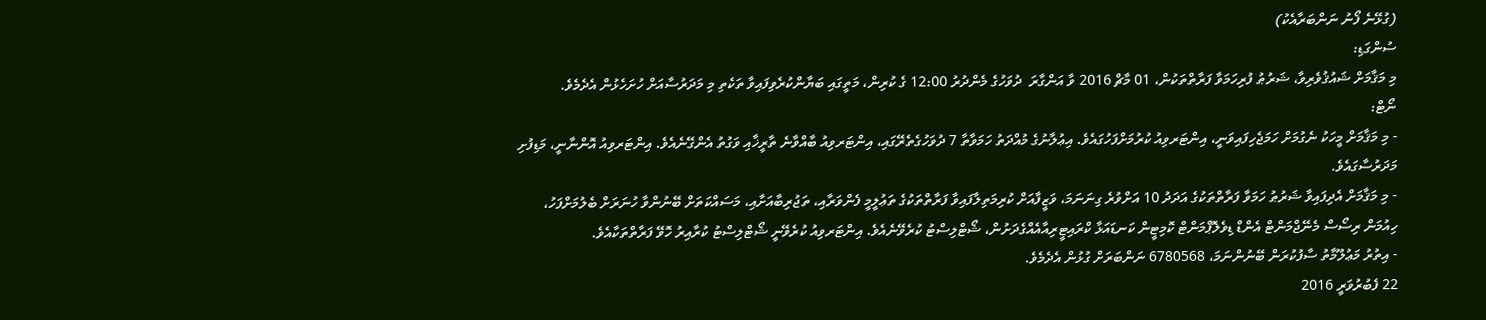(ގުޅޭނެ ފޯނު ނަންބަރާއެކު)
ސުންގަޑި:
މި މަޤާމަށް ޝައުޤުވެރިވާ، ޝަރުޠު ފުރިހަމަވާ ފަރާތްތަކުން، 01 މާޗް 2016 ވާ އަންގާރަ  ދުވަހުގެ މެންދުރު 12:00 ގެ ކުރިން، މަތީގައި ބަޔާންކުރެވިފައިވާ ތަކެތި މި މަދަރުސާއަށް ހުށަހެޅުން އެދެމެވެ.
ނޯޓް:
- މި މަޤާމަށް މީހަކު ނެގުމަށް ހަމަޖެހިފައިވަނީ، އިންޓަރވިއު ކުރުމަށްފަހުގައެވެ. އިޢުލާނުގެ މުއްދަތު ހަމަވާތާ 7 ދުވަހުގެތެރޭގައި، އިންޓަރވިއު ބާއްވާނެ ތާރީޚާއި ވަގުތު އެންގޭނެއެވެ. އިންޓަރވިއު އޮންނާނީ، މަޑިފުށި މަދަރުސާގައެވެ.
- މި މަޤާމަށް އެދިފައިވާ ޝަރުޠު ހަމަވާ ފަރާތްތަކުގެ އަދަދު 10 އަށްވުރެ ގިނަނަމަ، ވަޒީފާއަށް ކުރިމަތިލާފައިވާ ފަރާތްތަކުގެ ތަޢުލީމީ ފެންވަރާއި، ތަޖުރިބާއަށާއި، މަސައްކަތަށް ބޭނުންވާ ހުނަރަށް ބެލުމަށްފަހު، ހިއުމަން ރިސޯސް މެނޭޖްމަންޓް އެންޑް ޑިވެލޮޕްމަންޓް ކޮމިޓީން ކަނޑައަޅާ ކްރައިޓީރިއާއެއްގެދަށުން، ޝޯޓްލިސްޓު ކުރެވޭނެއެވެ. އިންޓަރވިއު ކުރެވޭނީ ޝޯޓްލިސްޓު ކުރާއިރު ހޮވޭ ފަރާތްތަކާއެވެ.
- އިތުރު މަޢުލޫމާތު ސާފުކުރަން ބޭނުންނަމަ، 6780568 ނަންބަރަށް ގުޅުން އެދެމެވެ.
22 ފެބުރުވަރީ 2016